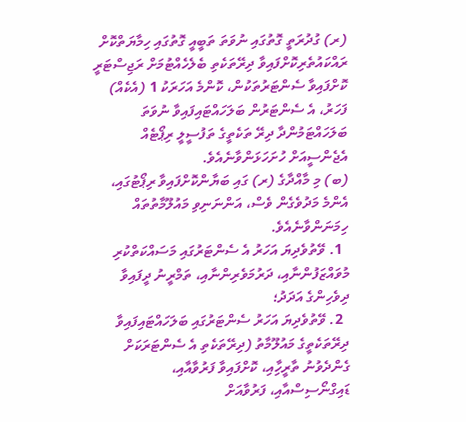(ރ) ގުދުރަތީ ގޮތުގައި ނުވަތަ ތަބީއީ ގޮތުގައި ހިމާޔަތްކޮށް ރައްކައުތެރިކޮށްފައިވާ ދިރޭތަކެތި ބެލެހެއްޓުމަށް ރަޖިސްޓަރީ ކޮށްފައިވާ ސެންޓަރުތަކުން، ކޮންމެ އަހަރަކު 1 (އެކެއް) ފަހަރު، އެ ސެންޓަރުން ބަލަހައްޓައިފައިވާ ނުވަތަ ބަލަހައްޓަމުންދާ ދިރޭ ތަކެތީގެ ތަފުސީލީ ރިޕޯޓެއް އެޖެންސީއަށް ހުށަހަޅަންވާނެއެވެ.
(ބ) މި މާއްދާގެ (ރ) ގައި ބަޔާންކޮށްފައިވާ ރިޕޯޓުގައި، އެންމެ މަދުވެގެން ވެސް، އަންނަނިވި މައުލޫމާތުތައް ހިމަނަންވާނެއެވެ.
  1. ވޭތުވެދިޔަ އަހަރު އެ ސެންޓަރުގައި މަސައްކަތްކުރި މުވައްޒަފުންނާއި، ދަރުމަވެރިންނާއި، ތަމްރީނު ދީފައިވާ ދިވެހިންގެ އަދަދު؛
  2. ވޭތުވެދިޔަ އަހަރު ސެންޓަރުގައި ބަލަހައްޓައިފައިވާ ދިރޭތަކެތީގެ މައުލޫމާތު (ދިރޭތަކެތި އެ ސެންޓަރަކަށް ގެންދެވުނު ތާރީހިާއި، ކޮށްފައިވާ ފަރުވާއާއި،  ޑައިގްނޯސިސްއާއި، ފަރުވާއަށް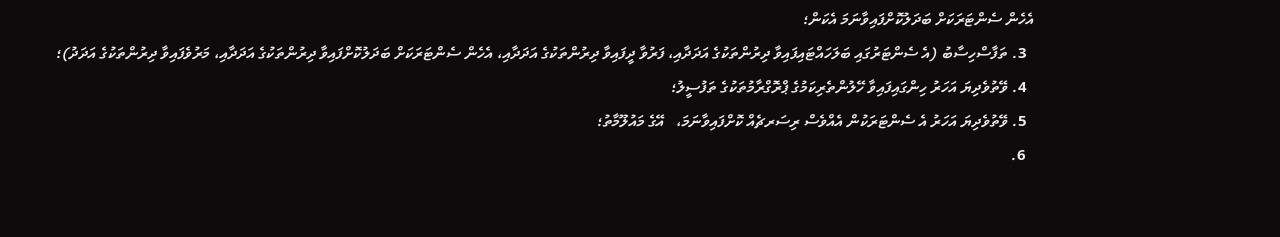އެހެން ސެންޓަރަކަށް ބަދަލުކޮށްފައިވާނަމަ އެކަން؛
  3. ތަފާސްހިސާބު (އެ ސެންޓަރުގައި ބަލަހައްޓައިފައިވާ ދިރުންތަކުގެ އަދަދާއި، ފަރުވާ ދީފައިވާ ދިރުންތަކުގެ އަދަދާއި، އެހެން ސެންޓަރަކަށް ބަދަލުކޮށްފައިވާ ދިރުންތަކުގެ އަދަދާއި، މަރުވެފައިވާ ދިރުންތަކުގެ އަދަދު)؛
  4. ވޭތުވެދިޔަ އަހަރު ހިންގައިފައިވާ ހޭލުންތެރިކަމުގެ ޕްރޮގްރާމުތަކުގެ ތަފުސީލު؛
  5. ވޭތުވެދިޔަ އަހަރު އެ ސެންޓަރަކުން އެއްވެސް ރިސަރޗެއް ކޮށްފައިވާނަމަ،   އޭގެ މައުލޫމާތު؛
  6.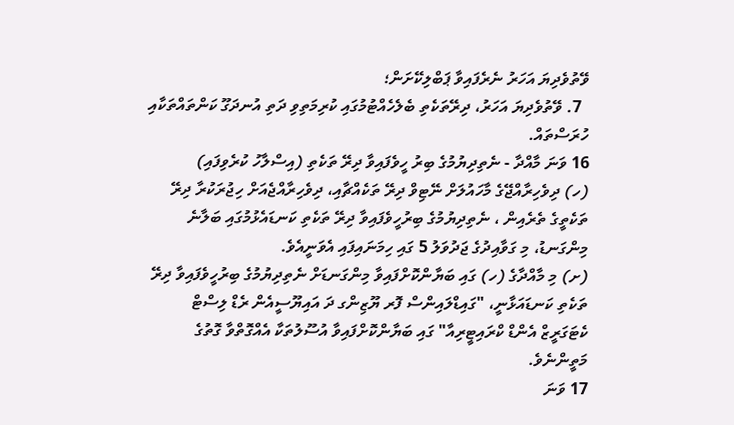ވޭތުވެދިޔަ އަހަރު ނެރެފައިވާ ޕަބްލިކޭށަން؛
  7. ވޭތުވެދިޔަ އަހަރު، ދިރޭތަކެތި ބެލެހެއްޓުމުގައި ކުރިމަތިވި ދަތި އުނދަގޫ ކަންތައްތަކާއި ހުރަސްތައް.
16 ވަނަ މާއްދާ - ނެތިދިޔުމުގެ ބިރު ހީވެފައިވާ ދިރޭ ތަކެތި (އިސްލާހު ކުރެވިފައި)
(ހ) ދިވެހިރާއްޖޭގެ މާހައުލަށް ނޭޓިވް ދިރޭ ތަކެއްޗާއި، ދިވެހިރާއްޖެއަށް ހިޖުރަކުރާ ދިރޭ ތަކެތީގެ ތެރެއިން ، ނެތިދިޔުމުގެ ބިރުހީވެފައިވާ ދިރޭ ތަކެތި ކަނޑައެޅުމުގައި ބަލާނެ މިންގަނޑު، މި ގަވާއިދުގެ ޖަދުވަލު 5 ގައި ހިމަނައިފައި އެވަނީއެވެ.
(ށ) މި މާއްދާގެ (ހ) ގައި ބަޔާންކޮށްފައިވާ މިންގަނޑަށް ނެތިދިޔުމުގެ ބިރުހީވެފައިވާ ދިރޭ ތަކެތި ކަނޑައަޅާނީ، "ގައިޑްލައިންސް ފޮރ ޔޫޒިންގ ދަ އައިޔޫސީއެން ރެޑް ލިސްޓް ކެޓަގަރީޒް އެންޑް ކްރައިޓީރިއާ" ގައި ބަޔާންކޮށްފައިވާ އުސޫލުތަކާ އެއްގޮތްވާ ގޮތުގެ މަތީންނެވެ.
17 ވަނަ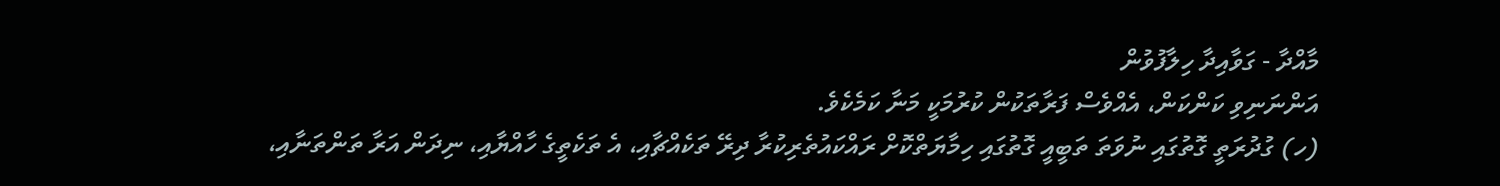މާއްދާ - ގަވާއިދާ ހިލާފުވުން
އަންނަނިވި ކަންކަން، އެއްވެސް ފަރާތަކުން ކުރުމަކީ މަނާ ކަމެކެވެ.
(ހ) ގުދުރަތީ ގޮތުގައި ނުވަތަ ތަބީއީ ގޮތުގައި ހިމާޔަތްކޮށް ރައްކައުތެރިކުރާ ދިރޭ ތަކެއްޗާއި، އެ ތަކެތީގެ ހާއްޔާއި، ނިދަން އަރާ ތަންތަނާއި،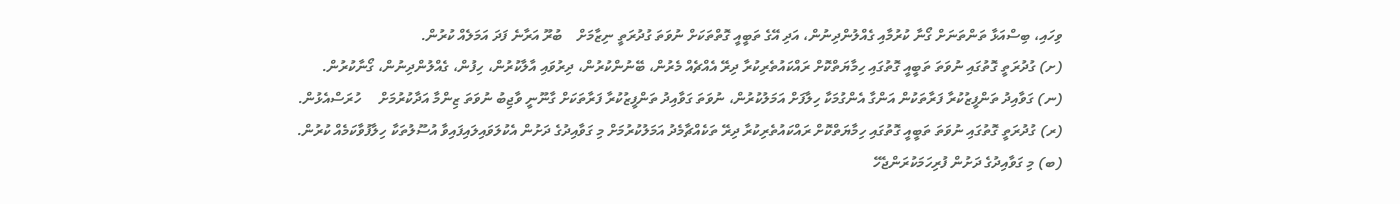ވިހައި، ބިސްއަޅާ ތަންތަނަށް ގޯނާ ކުރުމާއި ގެއްލުންދިނުން، އަދި އޭގެ ތަބީއީ ގޮތްތަކަށް ނުވަތަ ގުދުރަތީ ނިޒާމަށް    ބުރޫ އަރާނެ ފަދަ އަމަލެއް ކުރުން.
(ށ) ގުދުރަތީ ގޮތުގައި ނުވަތަ ތަބީއީ ގޮތުގައި ހިމާޔަތްކޮށް ރައްކައުތެރިކުރާ ދިރޭ އެއްޗެއް މެރުން، ބޭނުންކުރުން، ދިރުވައި އާލާކުރުން، ހިފުން، ގެއްލުންދިނުން، ގޯނާކުރުން.
(ނ) ގަވާއިދު ތަންފީޒުކުރާ ފަރާތަކުން އަންގާ އެންގުމަކާ ހިލާފަށް އަމަލުކުރުން، ނުވަތަ ގަވާއިދު ތަންފީޒުކުރާ ފަރާތަކަށް ގާނޫނީ ވާޖިބު ނުވަތަ ޒިންމާ އަދާކުރުމަށް     ހުރަސްއެޅުން.
(ރ) ގުދުރަތީ ގޮތުގައި ނުވަތަ ތަބީއީ ގޮތުގައި ހިމާޔަތްކޮށް ރައްކައުތެރިކުރާ ދިރޭ ތަކެއްޗާމެދު އަމަލުކުރުމަށް މި ގަވާއިދުގެ ދަށުން އެކުލަވައިލައިފައިވާ އުސޫލުތަކާ ހިލާފުވާކަމެއް ކުރުން.
(ބ) މި ގަވާއިދުގެ ދަށުން ފުރިހަމަކުރަންޖެހޭ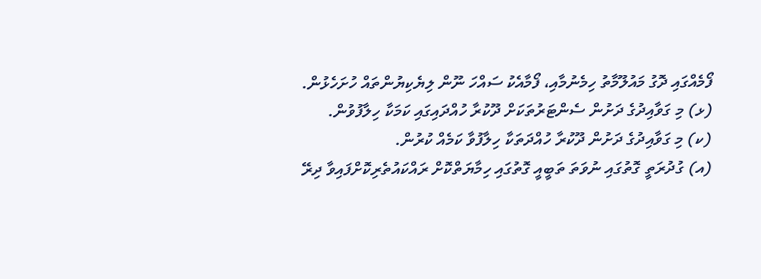ފޯމެއްގައި ދޮގު މައުލޫމާތު ހިމެނުމާއި، ފޯމާއެކު ސައްހަ ނޫން ލިޔެކިޔުންތައް ހުށަހެޅުން.
(ޅ) މި ގަވާއިދުގެ ދަށުން ސެންޓަރުތަކަށް ދޫކުރާ ހުއްދައިގައި ކަމަކާ ހިލާފުވުން.
(ކ) މި ގަވާއިދުގެ ދަށުން ދޫކުރާ ހުއްދަތަކާ ހިލާފުވާ ކަމެއް ކުރުން.
(އ) ގުދުރަތީ ގޮތުގައި ނުވަތަ ތަބީއީ ގޮތުގައި ހިމާޔަތްކޮށް ރައްކައުތެރިކޮށްފައިވާ ދިރޭ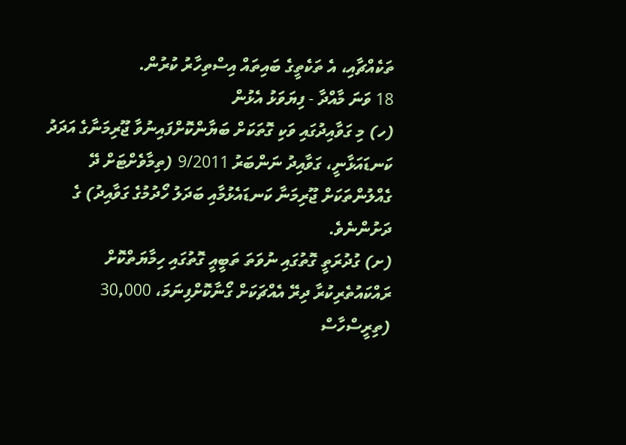ތަކެއްޗާއި، އެ ތަކެތީގެ ބައިތައް އިސްތިހާރު ކުރުން.
18 ވަނަ މާއްދާ - ފިޔަވަޅު އެޅުން
(ހ) މި ގަވާއިދުގައި ވަކި ގޮތަކަށް ބަޔާންކޮށްފައިނުވާ ޖޫރިމަނާގެ އަދަދު ކަނޑައަޅާނީ، ގަވާއިދު ނަންބަރު 9/2011 (ތިމާވެށްޓަށް ދޭ ގެއްލުންތަކަށް ޖޫރިމަނާ ކަނޑައެޅުމާއި ބަދަލު ހޯދުމުގެ ގަވާއިދު) ގެ ދަށުންނެވެ.
(ށ) ގުދުރަތީ ގޮތުގައި ނުވަތަ ތަބީއީ ގޮތުގައި ހިމާޔަތްކޮށް ރައްކައުތެރިކުރާ ދިރޭ އެއްޗަކަށް ގޯނާކޮށްފިނަމަ، 30,000 (ތިރީސްހާސް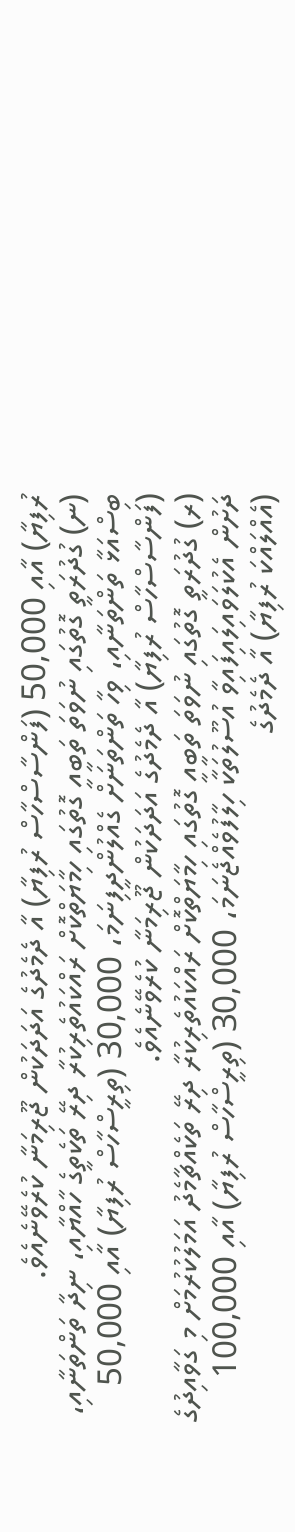ރުފިޔާ) އާއި 50,000 (ފަންސާސްހާސް ރުފިޔާ) އާ ދެމެދުގެ އަދަދަކުން ޖޫރިމަނާ ކުރެވޭނެއެވެ.
(ނ) ގުދުރަތީ ގޮތުގައި ނުވަތަ ތަބީއީ ގޮތުގައި ހިމާޔަތްކޮށް ރައްކައުތެރިކުރާ ދިރޭ ތަކެތީގެ ހާއްޔާއި، ނިދާ ތަންތަނާއި،  ބިސްއަޅާ ތަންތަނާއި، ވިހާ ތަންތަނަށް ގެއްލުންދީފިނަމަ، 30,000 (ތިރީސްހާސް ރުފިޔާ) އާއި 50,000 (ފަންސާސްހާސް ރުފިޔާ) އާ ދެމެދުގެ އަދަދަކުން ޖޫރިމަނާ ކުރެވޭނެއެވެ.
(ރ) ގުދުރަތީ ގޮތުގައި ނުވަތަ ތަބީއީ ގޮތުގައި ހިމާޔަތްކޮށް ރައްކައުތެރިކުރާ ދިރޭ ތަކެއްޗާމެދު އަމަލުކުރުމަށް މި ގަވާއިދުގެ ދަށުން އެކުލަވައިލައިފައިވާ އުސޫލުތަކާ ހިލާފުވެއްޖެނަމަ، 30,000 (ތިރީސްހާސް ރުފިޔާ) އާއި 100,000 (އެއްލައްކަ ރުފިޔާ) އާ ދެމެދުގެ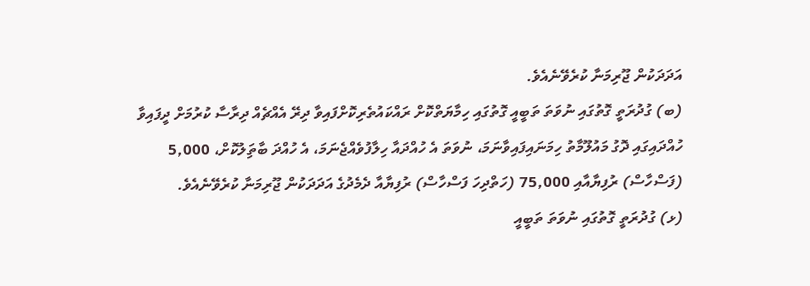އަދަދަކުން ޖޫރިމަނާ ކުރެވޭނެއެވެ.
(ބ) ގުދުރަތީ ގޮތުގައި ނުވަތަ ތަބީއީ ގޮތުގައި ހިމާޔަތްކޮށް ރައްކައުތެރިކޮށްފައިވާ ދިރޭ އެއްޗެއް ދިރާސާ ކުރުމަށް ދީފައިވާ ހުއްދައިގައި ދޮގު މައުލޫމާތު ހިމަނައިފައިވާނަމަ، ނުވަތަ އެ ހުއްދައާ ހިލާފުވެއްޖެނަމަ، އެ ހުއްދަ ބާތަިލުކޮށް، 5,000 (ފަސްހާސް) ރުފިޔާއާއި 75,000 (ހަތްދިހަ ފަސްހާސް) ރުފިޔާއާ ދެމެދުގެ އަދަދަކުން ޖޫރިމަނާ ކުރެވޭނެއެވެ.
(ޅ) ގުދުރަތީ ގޮތުގައި ނުވަތަ ތަބީއީ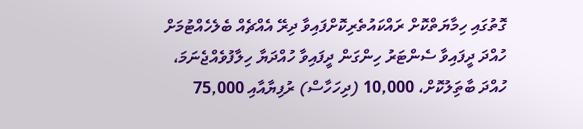ގޮތުގައި ހިމާޔަތްކޮށް ރައްކައުތެރިކޮށްފައިވާ ދިރޭ އެއްޗެއް ބެލެހެއްޓުމަށް ހުއްދަ ދީފައިވާ ސެންޓަރު ހިންގަން ދީފައިވާ ހުއްދަޔާ ހިލާފުވެއްޖެނަމަ، ހުއްދަ ބާތަިލުކޮށް، 10,000 (ދިހަހާސް) ރުފިޔާއާއި 75,000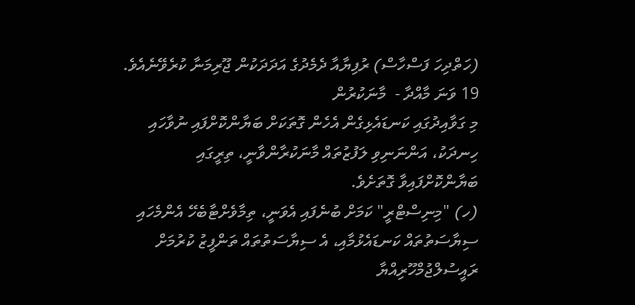(ހަތްދިހަ ފަސްހާސް) ރުފިޔާއާ ދެމެދުގެ އަދަދަކުން ޖޫރިމަނާ ކުރެވޭނެއެވެ.
19 ވަނަ މާއްދާ -  މާނަކުރުން
މި ގަވާއިދުގައި ކަނޑައެޅިގެން އެހެން ގޮތަކަށް ބަޔާންކޮށްފައި ނުވާހައި ހިނދަކު، އަންނަނިވި ލަފުޒުތައް މާނަކުރާންވާނީ، ތިރީގައި ބަޔާންކޮށްފައިވާ ގޮތަށެވެ.
(ހ) "މިނިސްޓްރީ" ކަމަށް ބުނެފައި އެވަނީ، ތިމާވެށްޓާބެހޭ އެންމެހައި ސިޔާސަތުތައް ކަނޑައެޅުމާއި، އެ ސިޔާސަތުތައް ތަންފީޒު ކުރުމަށް ރައީސުލްޖުމްހޫރިއްޔާ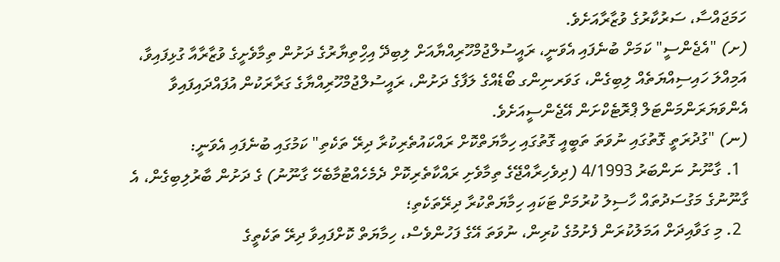ހަމަޖައްސާ، ސަރުކާރުގެ ވުޒާރާއަށެވެ.
(ށ) "އެޖެންސީ" ކަމަށް ބުނެފައި އެވަނީ، ރައީސުލްޖުމްހޫރިއްޔާއަށް ލިބިދޭ އިހިްތިޔާރުގެ ދަށުން ތިމާވެށީގެ ވުޒާރާއާ ގުޅިފައިވާ، އަމިއްލަ ހައިސިއްޔަތެއް ލިބިގެން، ގަވަރނިންގ ބޯޑެއްގެ ލަފާގެ ދަށުން، ރައީސުލްޖުމްހޫރިއްޔާގެ ގަރާރަކުން އުފައްދައިފައިވާ އެންވަޔަރަންމަންޓަލް ޕްރޮޓެކްށަން އޭޖެންސީއަށެވެ.
(ނ) "ގުދުރަތީ ގޮތުގައި ނުވަތަ ތަބީއީ ގޮތުގައި ހިމާޔަތްކޮށް ރައްކައުތެރިކުރާ ދިރޭ ތަކެތި" ކަމުގައި ބުނެފައި އެވަނީ:
  1. ގާނޫނު ނަންބަރު 4/1993 (ދިވެހިރާއްޖޭގެ ތިމާވެށި ރައްކާތެރިކޮށް ދެމެހެއްޓުމާބެހޭ ގާނޫނު) ގެ ދަށުން ބާރުލިބިގެން، އެ ގާނޫނުގެ މަގުސަދުތައް ހާސިލު ކުރުމަށް ޓަކައި ހިމާޔަތްކުރާ ދިރޭތަކެތި؛
  2. މި ގަވާއިދަށް އަމަލުކުރަން ފެށުމުގެ ކުރިން، ނުވަތަ އޭގެ ފަހުންވެސް، ހިމާޔަތް ކޮށްފައިވާ ދިރޭ ތަކެތީގެ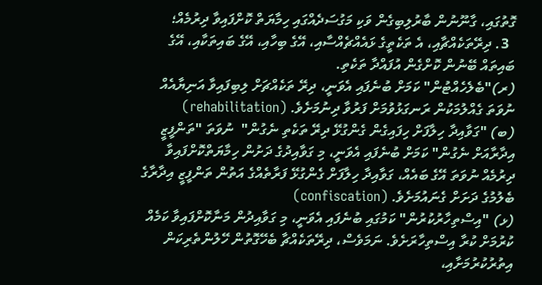ގޮތުގައި، ގާނޫނުން ބާރުލިބިގެން ވަކި މަގުސަދެއްގައި ހިމާޔަތް ކޮށްފައިވާ ދިރުމެއް؛
  3. ދިރޭތަކެއްޗާއި، އެ ތަކެތީގެ ޅައެއްޗެއްސާއި، އޭގެ ބިހާއި، އޭގެ ބައިތަކާއި، އޭގެ ބައިތައް ބޭނުން ކޮށްގެން އުފައްދާ ތަކެތި.
(ރ)"ބެލެހެއްޓުން" ކަމަށް ބުނެފައި އެވަނީ، ދިރޭ ތަކެއްޗަށް ލިބިފައިވާ އަނިޔާއެއް ނުވަތަ ގެއްލުމަކުން ރަނގަޅުވުމަށް ފަރުވާ ދިނުމަށެވެ. (rehabilitation)
(ބ) "ގަވާއިދާ ހިލާފަށް ހިފައިގެން ގެންގުޅޭ ދިރޭ ތަކެތި ނެގުން"  ނުވަތަ "ތަންފީޒީ އިދާރާއަށް ނެގުން" ކަމަށް ބުނެފައި އެވަނީ، މި ގަވާއިދުގެ ދަށުން ހިމާޔަތްކޮށްފައިވާ ދިރުމެއް ނުވަތަ އޭގެ ބައެއް، ގަވާއިދާ ހިލާފަށް ގެންގުޅޭ ފަރާތެއްގެ އަތުން ތަންފީޒީ އިދާރާގެ ބެލުމުގެ ދަށަށް ގެނައުމަށެވެ. (confiscation)
(ޅ) "އިސްތިހާރުކުރުން" ކަމުގައި ބުނެފައި އެވަނީ، މި ގަވާއިދުން މަނާކޮށްފައިވާ ކަމެއް ކުރުމަށް ކުރާ އިސްތިހާރަށެވެ. ނަމަވެސް، ދިރޭތަކެއްޗާ ބެހޭގޮތުން ހޭލުންތެރިކަން އިތުރުކުރުމަށާއި،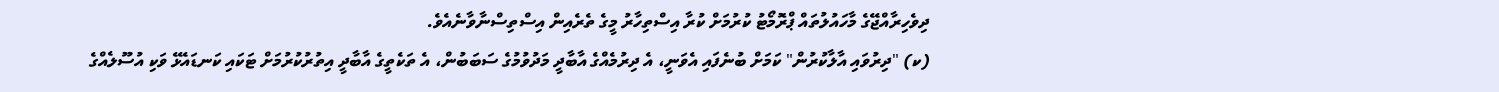ދިވެހިރާއްޖޭގެ މާހައުލުތައް ޕްރޮމޯޓު ކުރުމަށް ކުރާ އިސްތިހާރު މީގެ ތެރެއިން އިސްތިސްނާވާނެއެވެ.
(ކ) "ދިރުވައި އާލާކުރުން" ކަމަށް ބުނެފައި އެވަނީ، އެ ދިރުމެއްގެ އާބާދީ މަދުވުމުގެ ސަބަބުން، އެ ތަކެތީގެ އާބާދީ އިތުރުކުރުމަށް ޓަކައި ކަނޑައެޅޭ ވަކި އުސޫލެއްގެ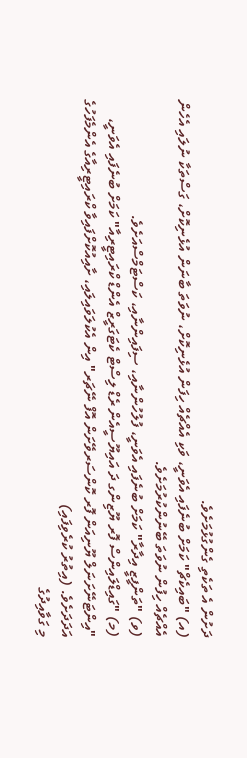ދަށުން އެ ތަކެތި ގެންގުޅުމަށެވެ.
(އ) "ބައިކެޗް" ކަމަށް ބުނެފައި އެވަނީ، ވަކި އެއްޗެއް ހިފަން އުޅެނިކޮށް، ނުވަތަ ބާނަން އުޅެނިކޮށް، ގަސްތަކާ ނުލައި އެހެން އެއްޗެއް ހިފުން ނުވަތަ ބޭނުންކުރުމަށެވެ.
(ވ) "ތަންފީޒީ އިދާރާ" ކަމަށް ބުނެފައި އެވަނީ، ފުލުހުންނާއި، ސިފައިންނާއި، ކަސްޓަމްސްއަށެވެ.
(މ) "ގައިޑްލައިންސް ފޮރ ޔޫޒިންގ ދަ އައިޔޫސީއެން ރެޑް ލިސްޓް ކެޓަގަރީޒް އެންޑް ކްރައިޓީރިއާ" ކަމަށް ބުނެފައި އެވަނީ، "އިންޓަނޭށަނަލް ޔޫނިއަން ފޮރ ކޮންސަރވޭށަން އޮފް ނޭޗަރ" އިން އެކުލަވައިލައި، ށާއިއުކޮށްފައިވާ ކްރައިޓީރިއާގެ އެންމެފަހުގެ އަދަދަށެވެ. (އިތުރު ކުރެވިފައި)
މި ގަވާއިދުގެ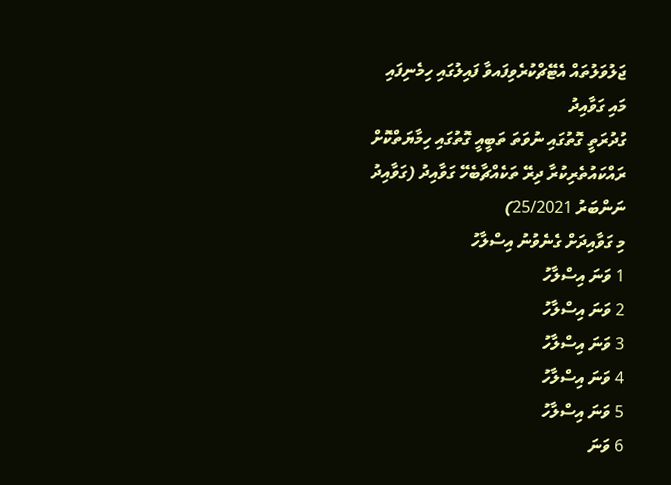ޖަލުވަލުތައް އެޓޭޗްކުރެވިފައވާ ފައިލުގައި ހިމެނިފައި
މައި ގަވާއިދު
ގުދުރަތީ ގޮތުގައި ނުވަތަ ތަބީއީ ގޮތުގައި ހިމާޔަތްކޮށް ރައްކައުތެރިކުރާ ދިރޭ ތަކެއްޗާބެހޭ ގަވާއިދު (ގަވާއިދު ނަންބަރު 25/2021)
މި ގަވާއިދަށް ގެނެވުނު އިސްލާހު
1 ވަނަ އިސްލާހު
2 ވަނަ އިސްލާހު
3 ވަނަ އިސްލާހު
4 ވަނަ އިސްލާހު
5 ވަނަ އިސްލާހު
6 ވަނަ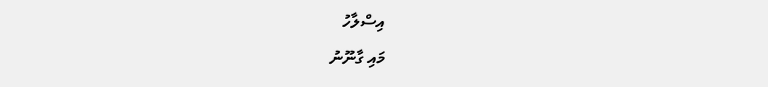އިސްލާހު
މައި ގާނޫނު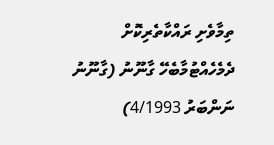ތިމާވެށި ރައްކާތެރިކޮށް ދެމެހެއްޓުމާބެހޭ ގާނޫނު (ގާނޫނު ނަންބަރު 4/1993)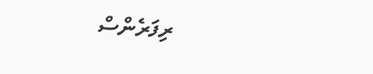ރިފަރެންސް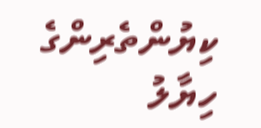ކިޔުންތެރިންގެ ހިޔާލު